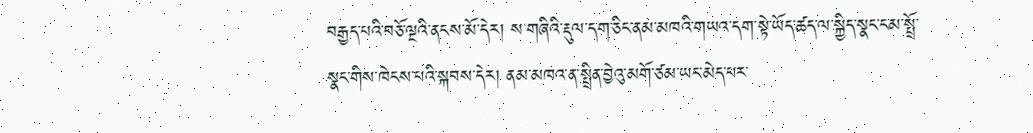བརྒྱད་པའི་བཅོ་ལྔའི་ནངས་མོ་དེར། ས་གཞིའི་རྡུལ་དག་ཅིང་ནམ་མཁའི་གཡའ་དག་སྟེ་ཡོད་ཚད་ལ་སྐྱིད་སྣང་ངམ་སྤྲོ་སྣང་གིས་ཁེངས་པའི་སྐབས་དེར། ནམ་མཁའ་ན་སྤྲིན་བྱེའུ་མགོ་ཙམ་ཡང་མེད་པར་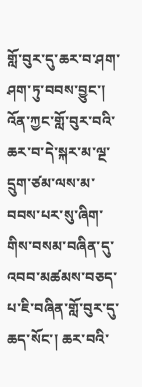གློ་བུར་དུ་ཆར་བ་ཤག་ཤག་ཏུ་བབས་བྱུང་། འོན་ཀྱང་གློ་བུར་བའི་ཆར་བ་དེ་སྐར་མ་ལྔ་དྲུག་ཙམ་ལས་མ་བབས་པར་སུ་ཞིག་གིས་བསམ་བཞིན་དུ་འབབ་མཚམས་བཅད་པ་ཇི་བཞིན་གློ་བུར་དུ་ཆད་སོང་། ཆར་བའི་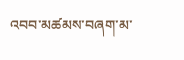འབབ་མཚམས་བཞག་མ་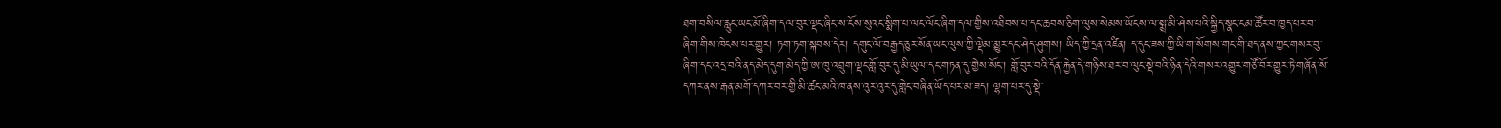ཐག་བསིལ་རླུང་ཡང་མོ་ཞིག་དལ་བུར་ལྡང་ཞིང་ས་ངོས་སུའང་སྨིག་པ་ལང་ལོང་ཞིག་དལ་གྱིས་འཐིབས་པ་དང་ཆབས་ཅིག་ལུས་སེམས་ཡོངས་ལ་སྨྲ་མི་ཤེས་པའི་སྐྱིད་སྣང་ངམ་ཚོར་བ་ཁྱད་པར་བ་ཞིག་གིས་ཁེངས་པར་གྱུར། ཏག་ཏག་སྐབས་དེར། དགུང་ལོ་བརྒྱད་ཅུར་སོན་ཡང་ལུས་ཀྱི་ལྡེམ་མྱུར་དང་ཤེད་ཤུགས། ཡིད་ཀྱི་དྲན་འཛིན། ད་དུང་ཟས་ཀྱི་ཡི་ག་སོགས་གང་གི་ཐད་ནས་ཀྱང་གསར་བུ་ཞིག་དང་འདྲ་བའི་ནད་མེད་དུག་མེད་ཀྱི་ཨ་ཁུ་འབྲུག་ལྡང་གློ་བུར་དུ་མི་ཡུལ་དང་གཏན་དུ་གྱེས་སོང་། གློ་བུར་བའི་དོན་རྐྱེན་དེ་གཉིས་ཐར་བ་ལུང་སྡེ་བའི་ཉིན་དེའི་གསར་འགྱུར་གཙོ་བོར་གྱུར་ཏེ་གཞོན་སོ་དཀར་ནས་རྒན་མགོ་དཀར་བར་གྱི་མི་ཚང་མའི་ཁ་ནས་འུར་འུར་དུ་གླེང་བཞིན་ཡོད་པར་མ་ཟད། ལྷག་པར་དུ་སྡེ་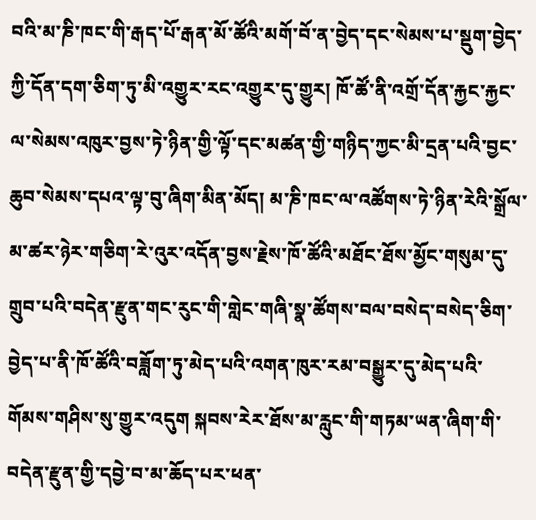བའི་མ་ཎི་ཁང་གི་རྒད་པོ་རྒན་མོ་ཚོའི་མགོ་བོ་ན་བྱེད་དང་སེམས་པ་སྡུག་བྱེད་ཀྱི་དོན་དག་ཅིག་ཏུ་མི་འགྱུར་རང་འགྱུར་དུ་གྱུར། ཁོ་ཚོ་ནི་འགྲོ་དོན་རྐྱང་རྐྱང་ལ་སེམས་འཁུར་བྱས་ཏེ་ཉིན་གྱི་ལྟོ་དང་མཚན་གྱི་གཉིད་ཀྱང་མི་དྲན་པའི་བྱང་ཆུབ་སེམས་དཔའ་ལྟ་བུ་ཞིག་མིན་མོད། མ་ཎི་ཁང་ལ་འཚོགས་ཏེ་ཉིན་རེའི་སྒྲོལ་མ་ཚར་ཉེར་གཅིག་རེ་འུར་འདོན་བྱས་རྗེས་ཁོ་ཚོའི་མཐོང་ཐོས་མྱོང་གསུམ་དུ་གྲུབ་པའི་བདེན་རྫུན་གང་རུང་གི་གླེང་གཞི་སྣ་ཚོགས་བལ་བསེད་བསེད་ཅིག་བྱེད་པ་ནི་ཁོ་ཚོའི་བཟློག་ཏུ་མེད་པའི་འགན་ཁུར་རམ་བསྒྱུར་དུ་མེད་པའི་གོམས་གཤིས་སུ་གྱུར་འདུག སྐབས་རེར་ཐོས་མ་རླུང་གི་གཏམ་ཡན་ཞིག་གི་བདེན་རྫུན་གྱི་དབྱེ་བ་མ་ཆོད་པར་ཕན་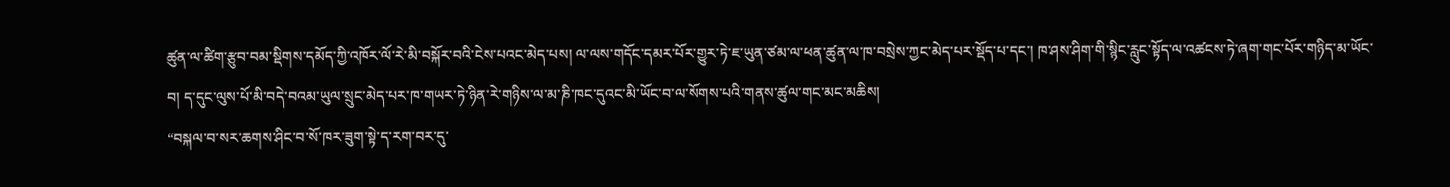ཚུན་ལ་ཚིག་རྩུབ་བམ་སྡིགས་དམོད་ཀྱི་འཁོར་ལོ་རེ་མི་བསྐོར་བའི་ངེས་པའང་མེད་པས། ལ་ལས་གདོང་དམར་པོར་གྱུར་ཏེ་ཇ་ཡུན་ཙམ་ལ་ཕན་ཚུན་ལ་ཁ་བསྲེས་ཀྱང་མེད་པར་སྡོད་པ་དང་། ཁ་ཤས་ཤིག་གི་སྙིང་རླུང་སྟོད་ལ་འཚངས་ཏེ་ཞག་གང་པོར་གཉིད་མ་ཡོང་བ། ད་དུང་ལུས་པོ་མི་བདེ་བའམ་ཡུལ་སྲུང་མེད་པར་ཁ་གཡར་ཏེ་ཉིན་རེ་གཉིས་ལ་མ་ཎི་ཁང་དུའང་མི་ཡོང་བ་ལ་སོགས་པའི་གནས་ཚུལ་གང་མང་མཆིས།
“བསྐལ་བ་སར་ཆགས་ཤིང་བ་སོ་ཁར་ཟུག་སྟེ་ད་རག་བར་དུ་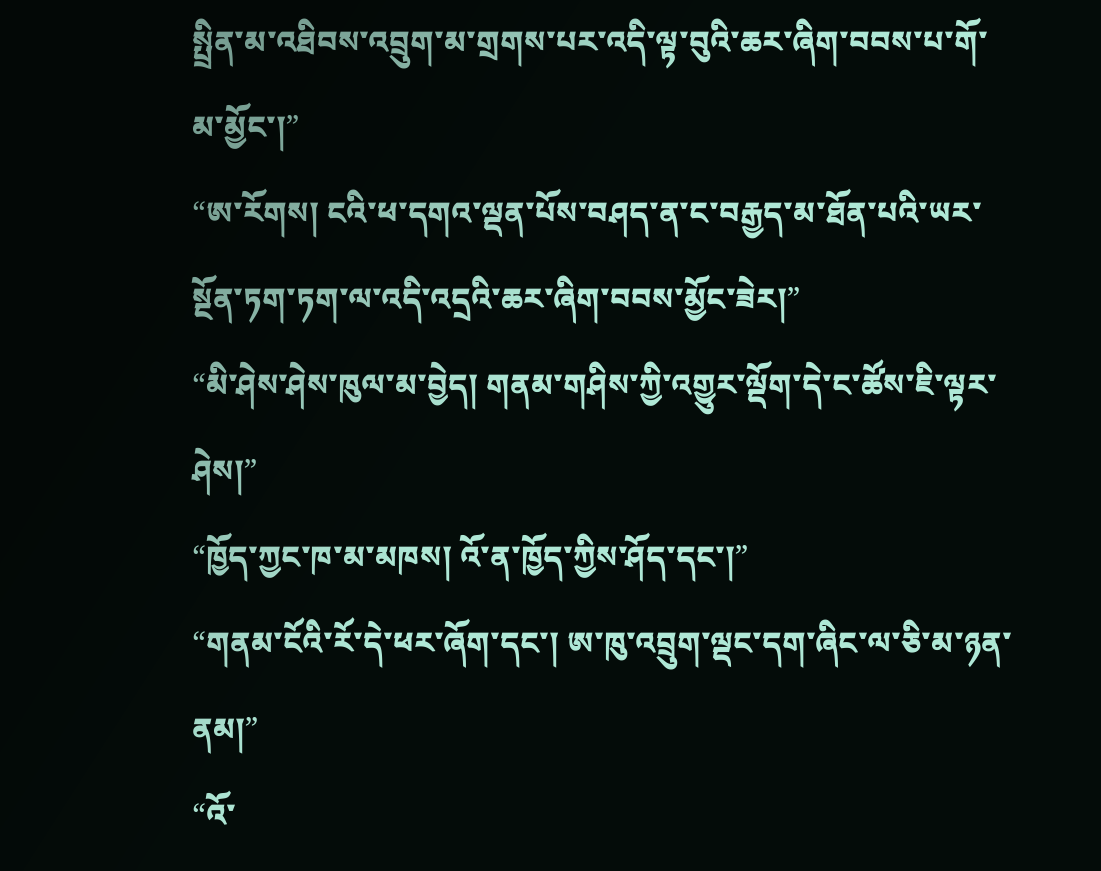སྤྲིན་མ་འཐིབས་འབྲུག་མ་གྲགས་པར་འདི་ལྟ་བུའི་ཆར་ཞིག་བབས་པ་གོ་མ་མྱོང་།”
“ཨ་རོགས། ངའི་ཕ་དགའ་ལྡན་པོས་བཤད་ན་ང་བརྒྱད་མ་ཐོན་པའི་ཡར་སྔོན་ཏག་ཏག་ལ་འདི་འདྲའི་ཆར་ཞིག་བབས་མྱོང་ཟེར།”
“མི་ཤེས་ཤེས་ཁུལ་མ་བྱེད། གནམ་གཤིས་ཀྱི་འགྱུར་ལྡོག་དེ་ང་ཚོས་ཇི་ལྟར་ཤེས།”
“ཁྱོད་ཀྱང་ཁ་མ་མཁས། འོ་ན་ཁྱོད་ཀྱིས་ཤོད་དང་།”
“གནམ་ངོའི་རོ་དེ་ཕར་ཞོག་དང་། ཨ་ཁུ་འབྲུག་ལྡང་དག་ཞིང་ལ་ཅི་མ་ཉན་ནམ།”
“འོ་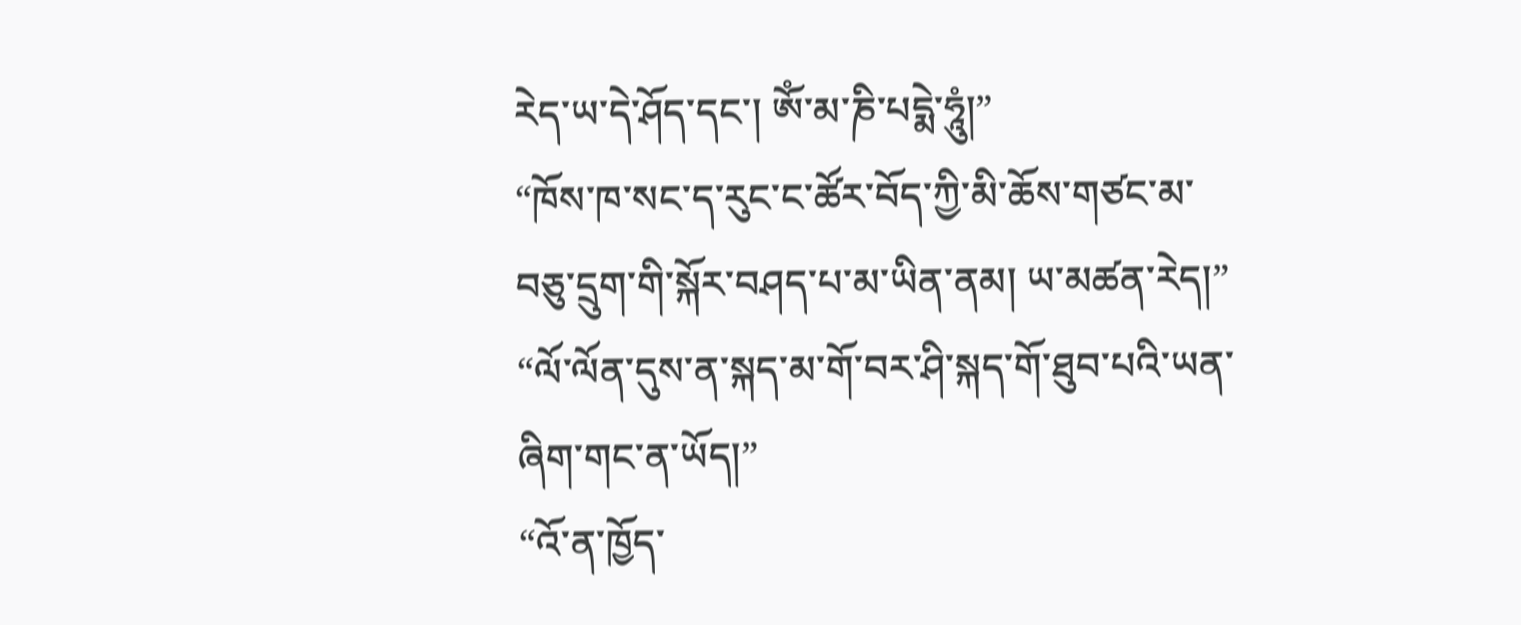རེད་ཡ་དེ་ཤོད་དང་། ཨོཾ་མ་ཎི་པདྨེ་ཧཱུཾ།”
“ཁོས་ཁ་སང་ད་རུང་ང་ཚོར་བོད་ཀྱི་མི་ཆོས་གཙང་མ་བཅུ་དྲུག་གི་སྐོར་བཤད་པ་མ་ཡིན་ནམ། ཡ་མཚན་རེད།”
“ལོ་ལོན་དུས་ན་སྐད་མ་གོ་བར་ཤི་སྐད་གོ་ཐུབ་པའི་ཡན་ཞིག་གང་ན་ཡོད།”
“འོ་ན་ཁྱོད་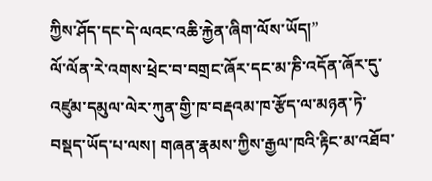ཀྱིས་ཤོད་དང་དེ་ལའང་འཆི་རྐྱེན་ཞིག་ལོས་ཡོད།”
ལོ་ལོན་རེ་འགས་ཕྲེང་བ་བགྲང་ཞོར་དང་མ་ཎི་འདོན་ཞོར་དུ་འཛུམ་དམུལ་ལེར་ཀུན་གྱི་ཁ་བརྡའམ་ཁ་རྩོད་ལ་མཉན་ཏེ་བསྡད་ཡོད་པ་ལས། གཞན་རྣམས་ཀྱིས་རྒྱལ་ཁའི་རྟིང་མ་འཐོབ་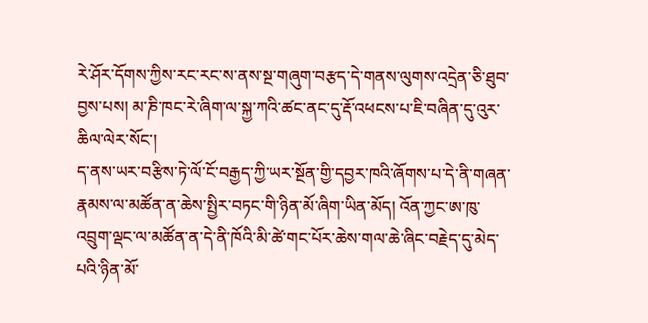རེ་ཤོར་དོགས་ཀྱིས་རང་རང་ས་ནས་སྔ་གཞུག་བརྩད་དེ་གནས་ལུགས་འདྲེན་ཅི་ཐུབ་བྱས་པས། མ་ཎི་ཁང་རེ་ཞིག་ལ་སྐྱ་ཀའི་ཚང་ནང་དུ་རྡོ་འཕངས་པ་ཇི་བཞིན་དུ་འུར་ཆིལ་ལེར་སོང་།
ད་ནས་ཡར་བརྩིས་ཏེ་ལོ་ངོ་བརྒྱད་ཀྱི་ཡར་སྔོན་གྱི་དབྱར་ཁའི་ཞོགས་པ་དེ་ནི་གཞན་རྣམས་ལ་མཚོན་ན་ཆེས་སྤྱིར་བཏང་གི་ཉིན་མོ་ཞིག་ཡིན་མོད། འོན་ཀྱང་ཨ་ཁུ་འབྲུག་ལྡང་ལ་མཚོན་ན་དེ་ནི་ཁོའི་མི་ཚེ་གང་པོར་ཆེས་གལ་ཆེ་ཞིང་བརྗེད་དུ་མེད་པའི་ཉིན་མོ་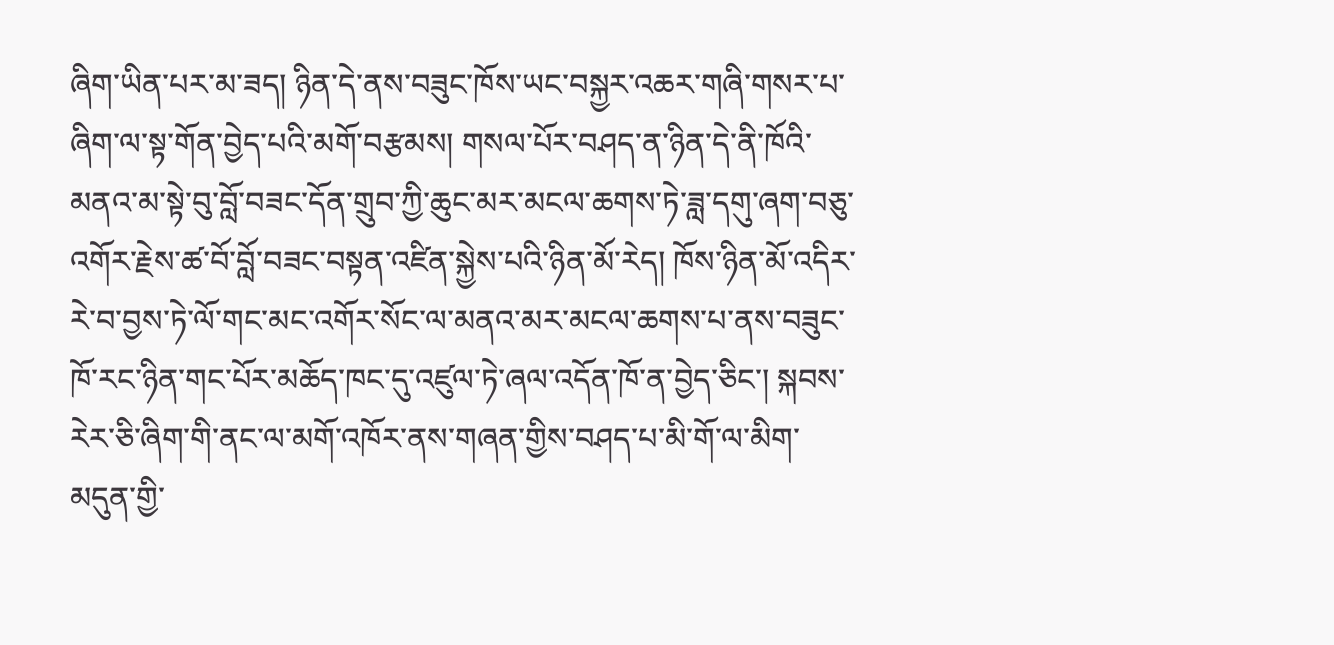ཞིག་ཡིན་པར་མ་ཟད། ཉིན་དེ་ནས་བཟུང་ཁོས་ཡང་བསྐྱར་འཆར་གཞི་གསར་པ་ཞིག་ལ་སྟ་གོན་བྱེད་པའི་མགོ་བརྩམས། གསལ་པོར་བཤད་ན་ཉིན་དེ་ནི་ཁོའི་མནའ་མ་སྟེ་བུ་བློ་བཟང་དོན་གྲུབ་ཀྱི་ཆུང་མར་མངལ་ཆགས་ཏེ་ཟླ་དགུ་ཞག་བཅུ་འགོར་རྗེས་ཚ་བོ་བློ་བཟང་བསྟན་འཛིན་སྐྱེས་པའི་ཉིན་མོ་རེད། ཁོས་ཉིན་མོ་འདིར་རེ་བ་བྱས་ཏེ་ལོ་གང་མང་འགོར་སོང་ལ་མནའ་མར་མངལ་ཆགས་པ་ནས་བཟུང་ཁོ་རང་ཉིན་གང་པོར་མཆོད་ཁང་དུ་འཛུལ་ཏེ་ཞལ་འདོན་ཁོ་ན་བྱེད་ཅིང་། སྐབས་རེར་ཅི་ཞིག་གི་ནང་ལ་མགོ་འཁོར་ནས་གཞན་གྱིས་བཤད་པ་མི་གོ་ལ་མིག་མདུན་གྱི་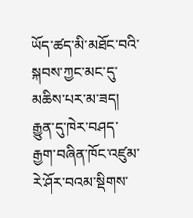ཡོད་ཚད་མི་མཐོང་བའི་སྐབས་ཀྱང་མང་དུ་མཆིས་པར་མ་ཟད། རྒྱུན་དུ་ཁེར་བཤད་རྒྱག་བཞིན་ཁོང་འཛུམ་རེ་ཤོར་བའམ་སྡིགས་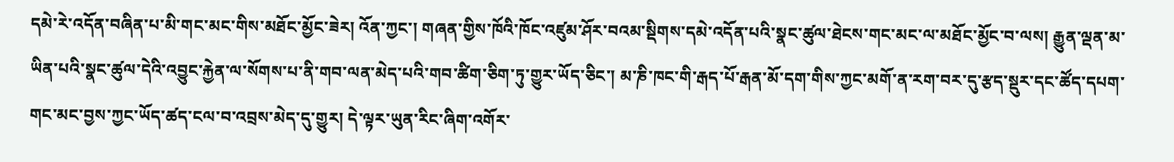དམེ་རེ་འདོན་བཞིན་པ་མི་གང་མང་གིས་མཐོང་མྱོང་ཟེར། འོན་ཀྱང་། གཞན་གྱིས་ཁོའི་ཁོང་འཛུམ་ཤོར་བའམ་སྡིགས་དམེ་འདོན་པའི་སྣང་ཚུལ་ཐེངས་གང་མང་ལ་མཐོང་མྱོང་བ་ལས། རྒྱུན་ལྡན་མ་ཡིན་པའི་སྣང་ཚུལ་དེའི་འབྱུང་རྐྱེན་ལ་སོགས་པ་ནི་གབ་ལན་མེད་པའི་གབ་ཚིག་ཅིག་ཏུ་གྱུར་ཡོད་ཅིང་། མ་ཎི་ཁང་གི་རྒད་པོ་རྒན་མོ་དག་གིས་ཀྱང་མགོ་ན་རག་བར་དུ་རྩད་སྡུར་དང་ཚོད་དཔག་གང་མང་བྱས་ཀྱང་ཡོད་ཚད་ངལ་བ་འབྲས་མེད་དུ་གྱུར། དེ་ལྟར་ཡུན་རིང་ཞིག་འགོར་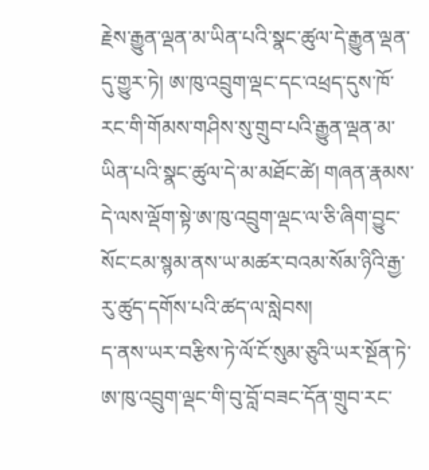རྗེས་རྒྱུན་ལྡན་མ་ཡིན་པའི་སྣང་ཚུལ་དེ་རྒྱུན་ལྡན་དུ་གྱུར་ཏེ། ཨ་ཁུ་འབྲུག་ལྡང་དང་འཕྲད་དུས་ཁོ་རང་གི་གོམས་གཤིས་སུ་གྲུབ་པའི་རྒྱུན་ལྡན་མ་ཡིན་པའི་སྣང་ཚུལ་དེ་མ་མཐོང་ཚེ། གཞན་རྣམས་དེ་ལས་ལྡོག་སྟེ་ཨ་ཁུ་འབྲུག་ལྡང་ལ་ཅི་ཞིག་བྱུང་སོང་ངམ་སྙམ་ནས་ཡ་མཚར་བའམ་སོམ་ཉིའི་རྒྱ་རུ་ཚུད་དགོས་པའི་ཚད་ལ་སླེབས།
ད་ནས་ཡར་བརྩིས་ཏེ་ལོ་ངོ་སུམ་ཅུའི་ཡར་སྔོན་ཏེ་ཨ་ཁུ་འབྲུག་ལྡང་གི་བུ་བློ་བཟང་དོན་གྲུབ་རང་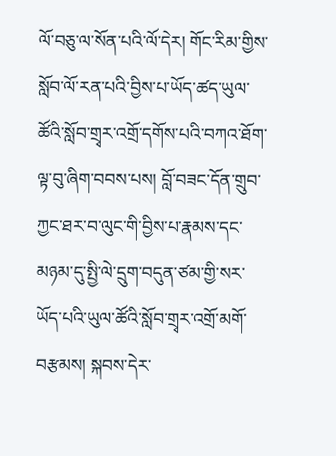ལོ་བཅུ་ལ་སོན་པའི་ལོ་དེར། གོང་རིམ་གྱིས་སློབ་ལོ་རན་པའི་བྱིས་པ་ཡོད་ཚད་ཡུལ་ཚོའི་སློབ་གྲྭར་འགྲོ་དགོས་པའི་བཀའ་ཐོག་ལྟ་བུ་ཞིག་བབས་པས། བློ་བཟང་དོན་གྲུབ་ཀྱང་ཐར་བ་ལུང་གི་བྱིས་པ་རྣམས་དང་མཉམ་དུ་སྤྱི་ལེ་དྲུག་བདུན་ཙམ་གྱི་སར་ཡོད་པའི་ཡུལ་ཚོའི་སློབ་གྲྭར་འགྲོ་མགོ་བརྩམས། སྐབས་དེར་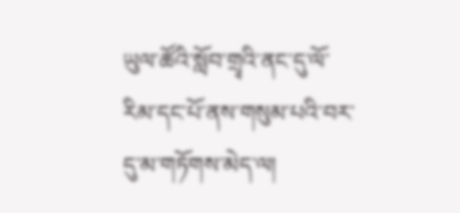ཡུལ་ཚོའི་སློབ་གྲྭའི་ནང་དུ་ལོ་རིམ་དང་པོ་ནས་གསུམ་པའི་བར་དུ་མ་གཏོགས་མེད་ལ།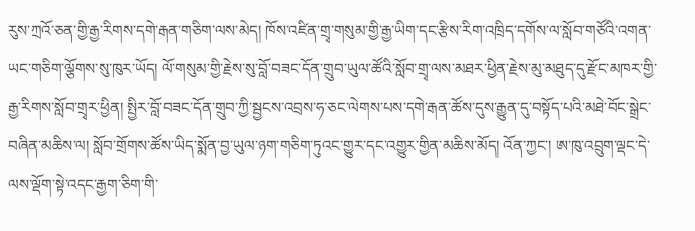རུས་ཀྲའོ་ཅན་གྱི་རྒྱ་རིགས་དགེ་རྒན་གཅིག་ལས་མེད། ཁོས་འཛིན་གྲྭ་གསུམ་གྱི་རྒྱ་ཡིག་དང་རྩིས་རིག་འཁྲིད་དགོས་ལ་སློབ་གཙོའི་འགན་ཡང་གཅིག་ལྕོགས་སུ་ཁུར་ཡོད། ལོ་གསུམ་གྱི་རྗེས་སུ་བློ་བཟང་དོན་གྲུབ་ཡུལ་ཚོའི་སློབ་གྲྭ་ལས་མཐར་ཕྱིན་རྗེས་མུ་མཐུད་དུ་རྫོང་མཁར་གྱི་རྒྱ་རིགས་སློབ་གྲྭར་ཕྱིན། སྤྱིར་བློ་བཟང་དོན་གྲུབ་ཀྱི་སྦྱངས་འབྲས་ཧ་ཅང་ལེགས་པས་དགེ་རྒན་ཚོས་དུས་རྒྱུན་དུ་བསྟོད་པའི་མཐེ་བོང་སྒྲེང་བཞིན་མཆིས་ལ། སློབ་གྲོགས་ཚོས་ཡིད་སྨོན་བྱ་ཡུལ་ཉག་གཅིག་ཏུའང་གྱུར་དང་འགྱུར་གྱིན་མཆིས་མོད། འོན་ཀྱང་། ཨ་ཁུ་འབྲུག་ལྡང་དེ་ལས་ལྡོག་སྟེ་འདང་རྒྱག་ཅིག་གི་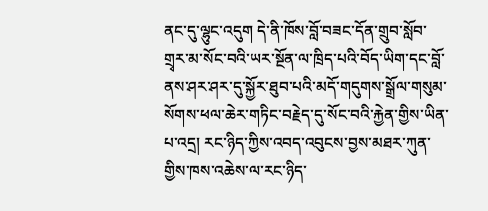ནང་དུ་ལྷུང་འདུག དེ་ནི་ཁོས་བློ་བཟང་དོན་གྲུབ་སློབ་གྲྭར་མ་སོང་བའི་ཡར་སྔོན་ལ་ཁྲིད་པའི་བོད་ཡིག་དང་བློ་ནས་ཤར་ཤར་དུ་སྐྱོར་ཐུབ་པའི་མདོ་གདུགས་སྒྲོལ་གསུམ་སོགས་ཕལ་ཆེར་གཏིང་བརྗེད་དུ་སོང་བའི་རྐྱེན་གྱིས་ཡིན་པ་འདྲ། རང་ཉིད་ཀྱིས་འབད་འབུངས་བྱས་མཐར་ཀུན་གྱིས་ཁས་འཆེས་ལ་རང་ཉིད་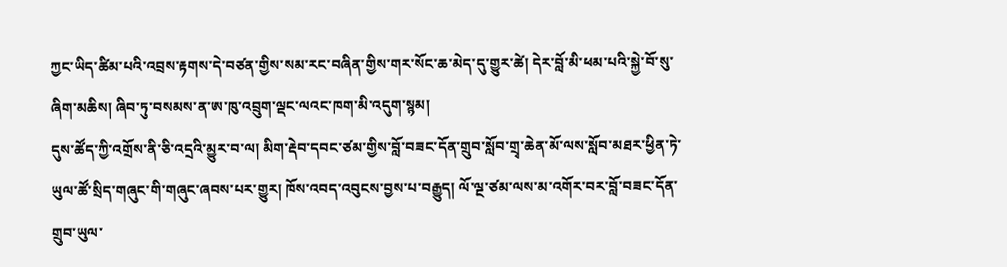ཀྱང་ཡིད་ཚིམ་པའི་འབྲས་རྟགས་དེ་བཙན་གྱིས་སམ་རང་བཞིན་གྱིས་གར་སོང་ཆ་མེད་དུ་གྱུར་ཚེ། དེར་བློ་མི་ཕམ་པའི་སྐྱེ་བོ་སུ་ཞིག་མཆིས། ཞིབ་ཏུ་བསམས་ན་ཨ་ཁུ་འབྲུག་ལྡང་ལའང་ཁག་མི་འདུག་སྙམ།
དུས་ཚོད་ཀྱི་འགྲོས་ནི་ཅི་འདྲའི་མྱུར་བ་ལ། མིག་རྡེབ་དབང་ཙམ་གྱིས་བློ་བཟང་དོན་གྲུབ་སློབ་གྲྭ་ཆེན་མོ་ལས་སློབ་མཐར་ཕྱིན་ཏེ་ཡུལ་ཚོ་སྲིད་གཞུང་གི་གཞུང་ཞབས་པར་གྱུར། ཁོས་འབད་འབུངས་བྱས་པ་བརྒྱུད། ལོ་ལྔ་ཙམ་ལས་མ་འགོར་བར་བློ་བཟང་དོན་གྲུབ་ཡུལ་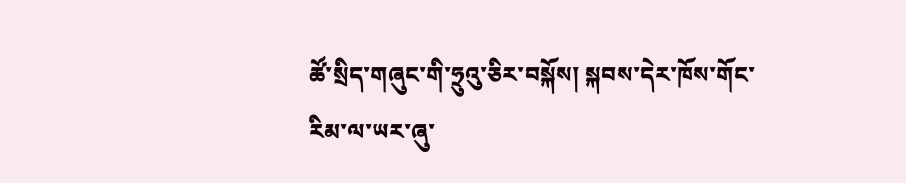ཚོ་སྲིད་གཞུང་གི་ཧྲུའུ་ཅིར་བསྐོས། སྐབས་དེར་ཁོས་གོང་རིམ་ལ་ཡར་ཞུ་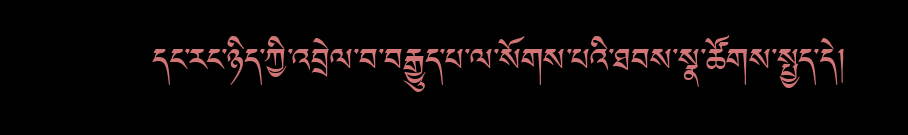དང་རང་ཉིད་ཀྱི་འབྲེལ་བ་བརྒྱུད་པ་ལ་སོགས་པའི་ཐབས་སྣ་ཚོགས་སྤྱད་དེ།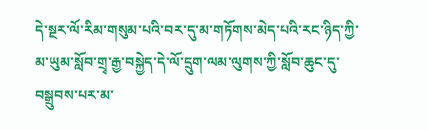དེ་སྔར་ལོ་རིམ་གསུམ་པའི་བར་དུ་མ་གཏོགས་མེད་པའི་རང་ཉིད་ཀྱི་མ་ཡུམ་སློབ་གྲྭ་རྒྱ་བསྐྱེད་དེ་ལོ་དྲུག་ལམ་ལུགས་ཀྱི་སློབ་ཆུང་དུ་བསྒྲུབས་པར་མ་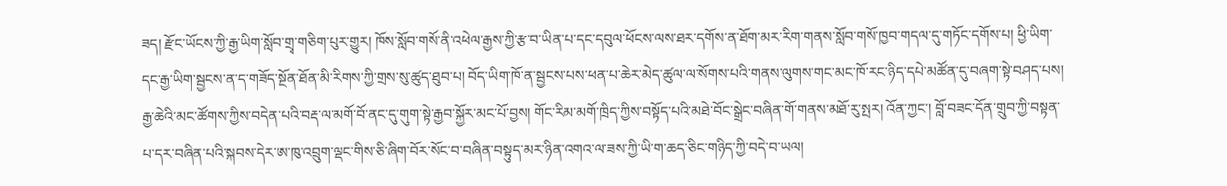ཟད། རྫོང་ཡོངས་ཀྱི་རྒྱ་ཡིག་སློབ་གྲྭ་གཅིག་པུར་གྱུར། ཁོས་སློབ་གསོ་ནི་འཕེལ་རྒྱས་ཀྱི་རྩ་བ་ཡིན་པ་དང་དབུལ་ཕོངས་ལས་ཐར་དགོས་ན་ཐོག་མར་རིག་གནས་སློབ་གསོ་ཁྱབ་གདལ་དུ་གཏོང་དགོས་པ། ཕྱི་ཡིག་དང་རྒྱ་ཡིག་སྦྱངས་ན་ད་གཟོད་སྔོན་ཐོན་མི་རིགས་ཀྱི་གྲས་སུ་ཚུད་ཐུབ་པ། བོད་ཡིག་ཁོ་ན་སྦྱངས་པས་ཕན་པ་ཆེར་མེད་ཚུལ་ལ་སོགས་པའི་གནས་ལུགས་གང་མང་ཁོ་རང་ཉིད་དཔེ་མཚོན་དུ་བཞག་སྟེ་བཤད་པས། རྒྱ་ཆེའི་མང་ཚོགས་ཀྱིས་བདེན་པའི་བརྡ་ལ་མགོ་བོ་ནང་དུ་གུག་སྟེ་རྒྱབ་སྐྱོར་མང་པོ་བྱས། གོང་རིམ་མགོ་ཁྲིད་ཀྱིས་བསྟོད་པའི་མཐེ་བོང་སྒྲེང་བཞིན་གོ་གནས་མཐོ་རུ་སྤར། འོན་ཀྱང་། བློ་བཟང་དོན་གྲུབ་ཀྱི་བསྟན་པ་དར་བཞིན་པའི་སྐབས་དེར་ཨ་ཁུ་འབྲུག་ལྡང་གིས་ཅི་ཞིག་བོར་སོང་བ་བཞིན་བསྟུད་མར་ཉིན་འགའ་ལ་ཟས་ཀྱི་ཡི་ག་ཆད་ཅིང་གཉིད་ཀྱི་བདེ་བ་ཡལ།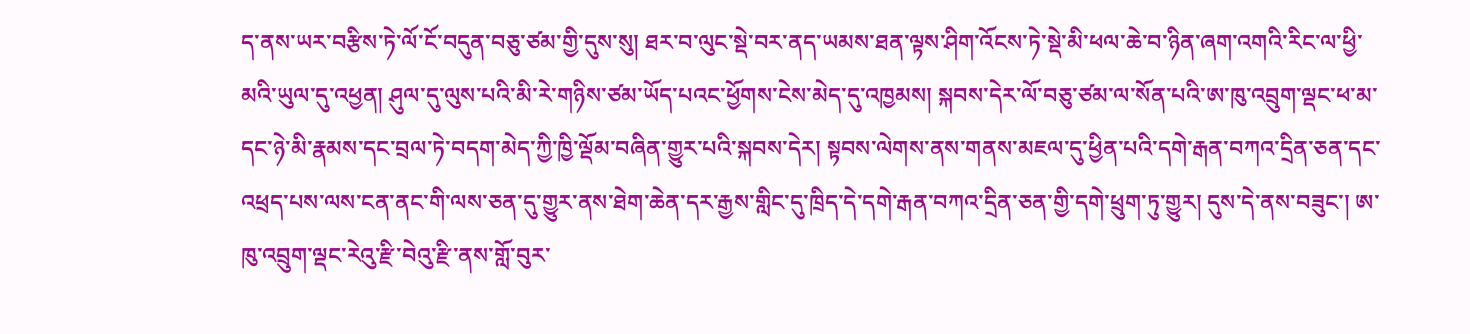ད་ནས་ཡར་བརྩིས་ཏེ་ལོ་ངོ་བདུན་བཅུ་ཙམ་གྱི་དུས་སུ། ཐར་བ་ལུང་སྡེ་བར་ནད་ཡམས་ཐན་ལྟས་ཤིག་འོངས་ཏེ་སྡེ་མི་ཕལ་ཆེ་བ་ཉིན་ཞག་འགའི་རིང་ལ་ཕྱི་མའི་ཡུལ་དུ་འཕྱན། ཤུལ་དུ་ལུས་པའི་མི་རེ་གཉིས་ཙམ་ཡོད་པའང་ཕྱོགས་ངེས་མེད་དུ་འཁྱམས། སྐབས་དེར་ལོ་བཅུ་ཙམ་ལ་སོན་པའི་ཨ་ཁུ་འབྲུག་ལྡང་ཕ་མ་དང་ཉེ་མི་རྣམས་དང་བྲལ་ཏེ་བདག་མེད་ཀྱི་ཁྱི་ལྡོམ་བཞིན་གྱུར་པའི་སྐབས་དེར། སྟབས་ལེགས་ནས་གནས་མཇལ་དུ་ཕྱིན་པའི་དགེ་རྒན་བཀའ་དྲིན་ཅན་དང་འཕྲད་པས་ལས་ངན་ནང་གི་ལས་ཅན་དུ་གྱུར་ནས་ཐེག་ཆེན་དར་རྒྱས་གླིང་དུ་ཁྲིད་དེ་དགེ་རྒན་བཀའ་དྲིན་ཅན་གྱི་དགེ་ཕྲུག་ཏུ་གྱུར། དུས་དེ་ནས་བཟུང་། ཨ་ཁུ་འབྲུག་ལྡང་རེའུ་རྫི་བེའུ་རྫི་ནས་གློ་བུར་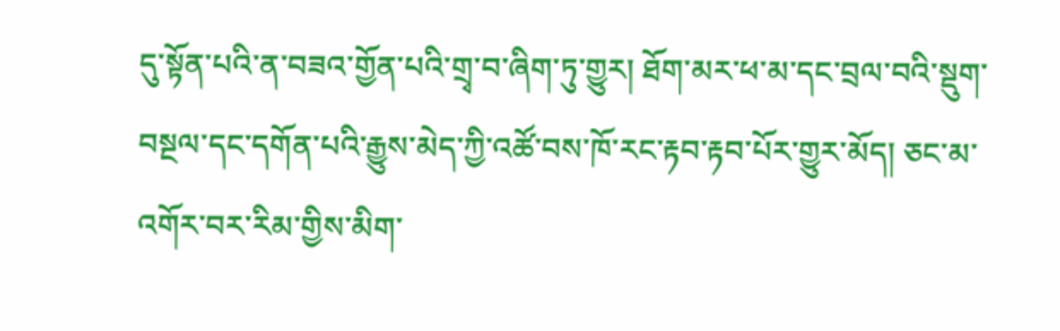དུ་སྟོན་པའི་ན་བཟའ་གྱོན་པའི་གྲྭ་བ་ཞིག་ཏུ་གྱུར། ཐོག་མར་ཕ་མ་དང་བྲལ་བའི་སྡུག་བསྔལ་དང་དགོན་པའི་རྒྱུས་མེད་ཀྱི་འཚོ་བས་ཁོ་རང་རྟབ་རྟབ་པོར་གྱུར་མོད། ཅང་མ་འགོར་བར་རིམ་གྱིས་མིག་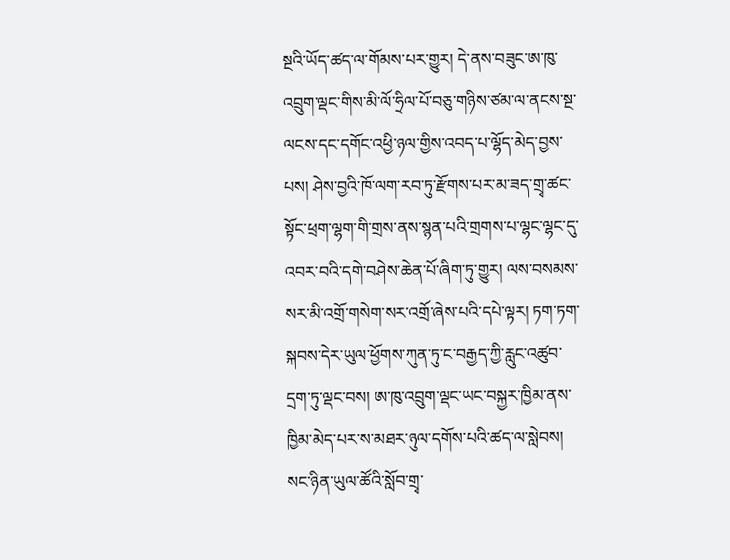སྔའི་ཡོད་ཚད་ལ་གོམས་པར་གྱུར། དེ་ནས་བཟུང་ཨ་ཁུ་འབྲུག་ལྡང་གིས་མི་ལོ་ཧྲིལ་པོ་བཅུ་གཉིས་ཙམ་ལ་ནངས་སྔ་ལངས་དང་དགོང་འཕྱི་ཉལ་གྱིས་འབད་པ་ལྷོད་མེད་བྱས་པས། ཤེས་བྱའི་ཁོ་ལག་རབ་ཏུ་རྫོགས་པར་མ་ཟད་གྲྭ་ཚང་སྟོང་ཕྲག་ལྷག་གི་གྲས་ནས་སྙན་པའི་གྲགས་པ་ལྷང་ལྷང་དུ་འབར་བའི་དགེ་བཤེས་ཆེན་པོ་ཞིག་ཏུ་གྱུར། ལས་བསམས་སར་མི་འགྲོ་གསེག་སར་འགྲོ་ཞེས་པའི་དཔེ་ལྟར། ཏག་ཏག་སྐབས་དེར་ཡུལ་ཕྱོགས་ཀུན་ཏུ་ང་བརྒྱད་ཀྱི་རླུང་འཚུབ་དྲག་ཏུ་ལྡང་བས། ཨ་ཁུ་འབྲུག་ལྡང་ཡང་བསྐྱར་ཁྱིམ་ནས་ཁྱིམ་མེད་པར་ས་མཐར་ཉུལ་དགོས་པའི་ཚད་ལ་སླེབས།
སང་ཉིན་ཡུལ་ཚོའི་སློབ་གྲྭ་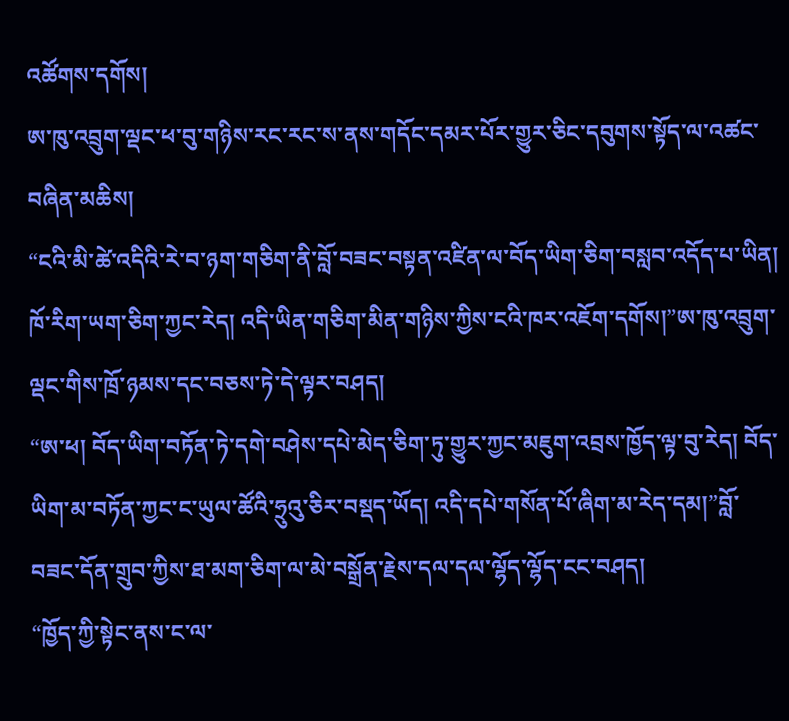འཚོགས་དགོས།
ཨ་ཁུ་འབྲུག་ལྡང་ཕ་བུ་གཉིས་རང་རང་ས་ནས་གདོང་དམར་པོར་གྱུར་ཅིང་དབུགས་སྟོད་ལ་འཚང་བཞིན་མཆིས།
“ངའི་མི་ཚེ་འདིའི་རེ་བ་ཉག་གཅིག་ནི་བློ་བཟང་བསྟན་འཛིན་ལ་བོད་ཡིག་ཅིག་བསླབ་འདོད་པ་ཡིན། ཁོ་རིག་ཡག་ཅིག་ཀྱང་རེད། འདི་ཡིན་གཅིག་མིན་གཉིས་ཀྱིས་ངའི་ཁར་འཇོག་དགོས།”ཨ་ཁུ་འབྲུག་ལྡང་གིས་ཁྲོ་ཉམས་དང་བཅས་ཏེ་དེ་ལྟར་བཤད།
“ཨ་ཕ། བོད་ཡིག་བཏོན་ཏེ་དགེ་བཤེས་དཔེ་མེད་ཅིག་ཏུ་གྱུར་ཀྱང་མཇུག་འབྲས་ཁྱོད་ལྟ་བུ་རེད། བོད་ཡིག་མ་བཏོན་ཀྱང་ང་ཡུལ་ཚོའི་ཧྲུའུ་ཅིར་བསྡད་ཡོད། འདི་དཔེ་གསོན་པོ་ཞིག་མ་རེད་དམ།”བློ་བཟང་དོན་གྲུབ་ཀྱིས་ཐ་མག་ཅིག་ལ་མེ་བསྒྲོན་རྗེས་དལ་དལ་ལྷོད་ལྷོད་ངང་བཤད།
“ཁྱོད་ཀྱི་སྟེང་ནས་ང་ལ་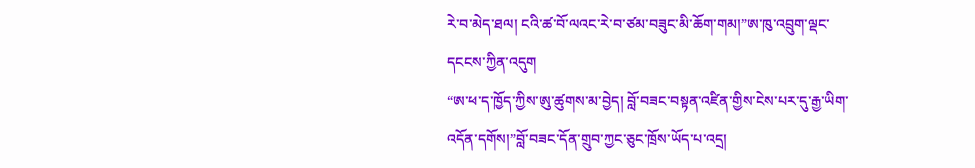རེ་བ་མེད་ཐལ། ངའི་ཚ་བོ་ལའང་རེ་བ་ཙམ་བཟུང་མི་ཆོག་གམ།”ཨ་ཁུ་འབྲུག་ལྡང་དངངས་ཀྱིན་འདུག
“ཨ་ཕ་ད་ཁྱོད་ཀྱིས་ཨུ་ཚུགས་མ་བྱེད། བློ་བཟང་བསྟན་འཛིན་གྱིས་ངེས་པར་དུ་རྒྱ་ཡིག་འདོན་དགོས།”བློ་བཟང་དོན་གྲུབ་ཀྱང་ཅུང་ཁྲོས་ཡོད་པ་འདྲ།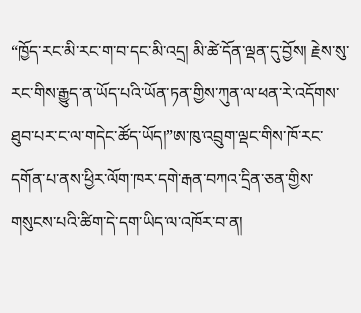“ཁྱོད་རང་མི་རང་ག་བ་དང་མི་འདྲ། མི་ཚེ་དོན་ལྡན་དུ་བྱོས། རྗེས་སུ་རང་གིས་རྒྱུད་ན་ཡོད་པའི་ཡོན་ཏན་གྱིས་ཀུན་ལ་ཕན་རེ་འདོགས་ཐུབ་པར་ང་ལ་གདེང་ཚོད་ཡོད།”ཨ་ཁུ་འབྲུག་ལྡང་གིས་ཁོ་རང་དགོན་པ་ནས་ཕྱིར་ལོག་ཁར་དགེ་རྒན་བཀའ་དྲིན་ཅན་གྱིས་གསུངས་པའི་ཚིག་དེ་དག་ཡིད་ལ་འཁོར་བ་ན།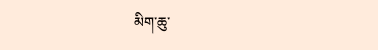མིག་ཆུ་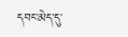དབང་མེད་དུ་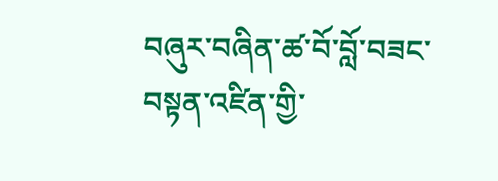བཞུར་བཞིན་ཚ་བོ་བློ་བཟང་བསྟན་འཛིན་གྱི་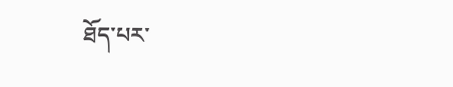ཐོད་པར་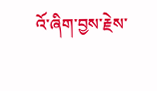འོ་ཞིག་བྱས་རྗེས་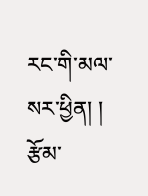རང་གི་མལ་སར་ཕྱིན། །
རྩོམ་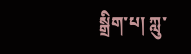སྒྲིག་པ། ཀླུ་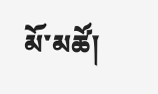མོ་མཚོ།